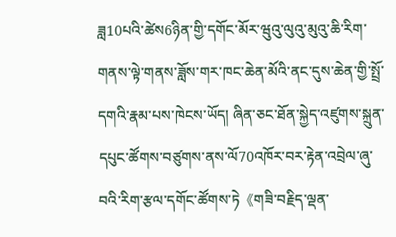ཟླ10པའི་ཚེས6ཉིན་གྱི་དགོང་མོར་ཝུའུ་ལུའུ་མུའུ་ཆི་རིག་གནས་ལྟེ་གནས་ཟློས་གར་ཁང་ཆེན་མོའི་ནང་དུས་ཆེན་གྱི་སྤྲོ་དགའི་རྣམ་པས་ཁེངས་ཡོད། ཞིན་ཅང་ཐོན་སྐྱེད་འཛུགས་སྐྲུན་དཔུང་ཚོགས་བཙུགས་ནས་ལོ70འཁོར་བར་རྟེན་འབྲེལ་ཞུ་བའི་རིག་རྩལ་དགོང་ཚོགས་ཏེ《གཟི་བརྗིད་ལྡན་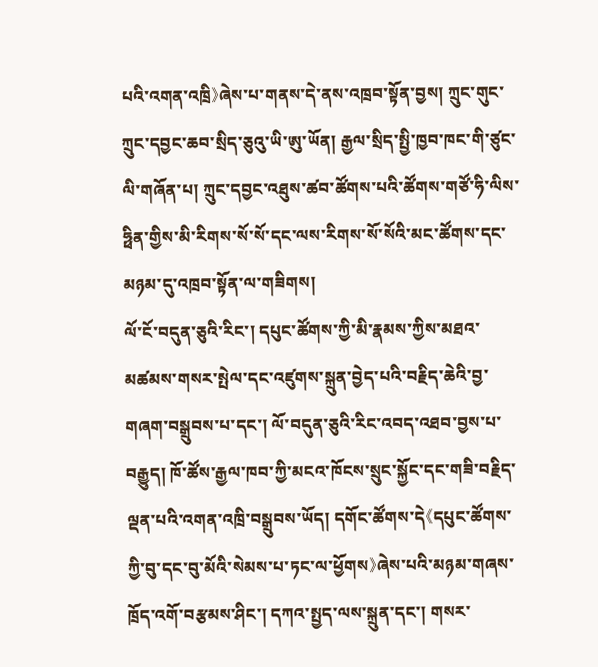པའི་འགན་འཁྲི》ཞེས་པ་གནས་དེ་ནས་འཁྲབ་སྟོན་བྱས། ཀྲུང་གུང་ཀྲུང་དབྱང་ཆབ་སྲིད་ཅུའུ་ཡི་ཨུ་ཡོན། རྒྱལ་སྲིད་སྤྱི་ཁྱབ་ཁང་གི་ཙུང་ལི་གཞོན་པ། ཀྲུང་དབྱང་འཐུས་ཚབ་ཚོགས་པའི་ཚོགས་གཙོ་ཧི་ལིས་ཧྥིན་གྱིས་མི་རིགས་སོ་སོ་དང་ལས་རིགས་སོ་སོའི་མང་ཚོགས་དང་མཉམ་དུ་འཁྲབ་སྟོན་ལ་གཟིགས།
ལོ་ངོ་བདུན་ཅུའི་རིང་། དཔུང་ཚོགས་ཀྱི་མི་རྣམས་ཀྱིས་མཐའ་མཚམས་གསར་སྤེལ་དང་འཛུགས་སྐྲུན་བྱེད་པའི་བརྗིད་ཆེའི་བྱ་གཞག་བསྒྲུབས་པ་དང་། ལོ་བདུན་ཅུའི་རིང་འབད་འཐབ་བྱས་པ་བརྒྱུད། ཁོ་ཚོས་རྒྱལ་ཁབ་ཀྱི་མངའ་ཁོངས་སྲུང་སྐྱོང་དང་གཟི་བརྗིད་ལྡན་པའི་འགན་འཁྲི་བསྒྲུབས་ཡོད། དགོང་ཚོགས་དེ《དཔུང་ཚོགས་ཀྱི་བུ་དང་བུ་མོའི་སེམས་པ་ཏང་ལ་ཕྱོགས》ཞེས་པའི་མཉམ་གཞས་ཁྲོད་འགོ་བརྩམས་ཤིང་། དཀའ་སྤྱད་ལས་སྐྲུན་དང་། གསར་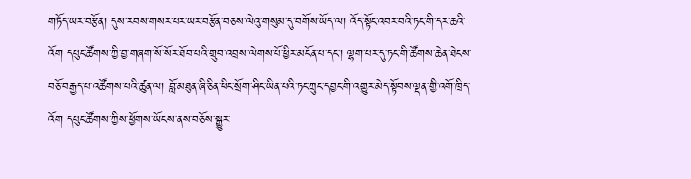གཏོད་ཡར་བརྩོན། དུས་རབས་གསར་པར་ཡར་བརྩོན་བཅས་ལེའུ་གསུམ་དུ་བགོས་ཡོད་ལ། འོད་སྟོང་འབར་བའི་ཏང་གི་དར་ཆའི་འོག དཔུང་ཚོགས་ཀྱི་བྱ་གཞག་སོ་སོར་ཐོབ་པའི་གྲུབ་འབྲས་ལེགས་པོ་ཕྱིར་མངོན་པ་དང་། ལྷག་པར་དུ་ཏང་གི་ཚོགས་ཆེན་ཐེངས་བཅོ་བརྒྱད་པ་འཚོགས་པའི་ཚུན་ལ། བློ་མཐུན་ཞི་ཅིན་ཕིང་སྲོག་ཤིང་ཡིན་པའི་ཏང་ཀྲུང་དབྱང་གི་འགྱུར་མེད་སྟོབས་ལྡན་གྱི་འགོ་ཁྲིད་འོག དཔུང་ཚོགས་ཀྱིས་ཕྱོགས་ཡོངས་ནས་བཅོས་སྒྱུར་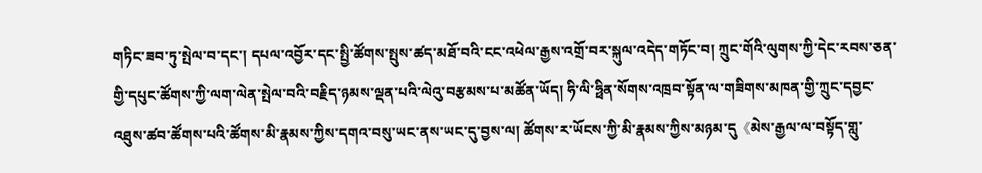གཏིང་ཟབ་ཏུ་སྤེལ་བ་དང་། དཔལ་འབྱོར་དང་སྤྱི་ཚོགས་སྤུས་ཚད་མཐོ་བའི་ངང་འཕེལ་རྒྱས་འགྲོ་བར་སྐུལ་འདེད་གཏོང་བ། ཀྲུང་གོའི་ལུགས་ཀྱི་དེང་རབས་ཅན་གྱི་དཔུང་ཚོགས་ཀྱི་ལག་ལེན་སྤེལ་བའི་བརྗིད་ཉམས་ལྡན་པའི་ལེའུ་བརྩམས་པ་མཚོན་ཡོད། ཧི་ལི་ཧྥིན་སོགས་འཁྲབ་སྟོན་ལ་གཟིགས་མཁན་གྱི་ཀྲུང་དབྱང་འཐུས་ཚབ་ཚོགས་པའི་ཚོགས་མི་རྣམས་ཀྱིས་དགའ་བསུ་ཡང་ནས་ཡང་དུ་བྱས་ལ། ཚོགས་ར་ཡོངས་ཀྱི་མི་རྣམས་ཀྱིས་མཉམ་དུ《མེས་རྒྱལ་ལ་བསྟོད་གླུ་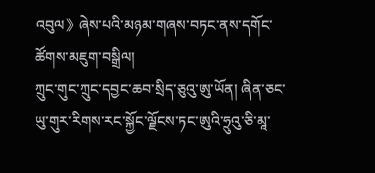འབུལ》ཞེས་པའི་མཉམ་གཞས་བཏང་ནས་དགོང་ཚོགས་མཇུག་བསྒྲིལ།
ཀྲུང་གུང་ཀྲུང་དབྱང་ཆབ་སྲིད་ཅུའུ་ཨུ་ཡོན། ཞིན་ཅང་ཡུ་གུར་རིགས་རང་སྐྱོང་ལྗོངས་ཏང་ཨུའི་ཧྲུའུ་ཅི་མཱ་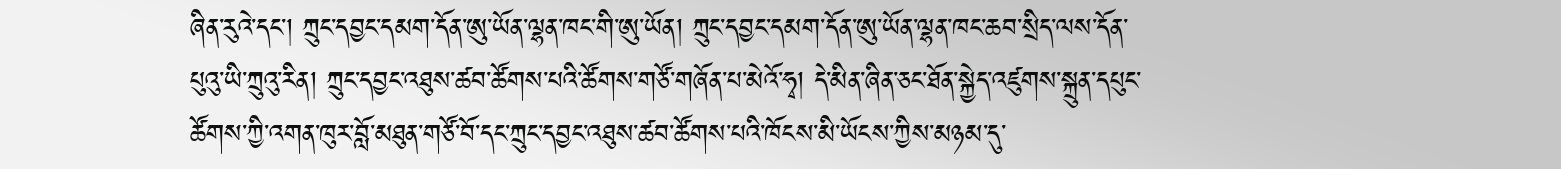ཞིན་རུའེ་དང་། ཀྲུང་དབྱང་དམག་དོན་ཨུ་ཡོན་ལྷན་ཁང་གི་ཨུ་ཡོན། ཀྲུང་དབྱང་དམག་དོན་ཨུ་ཡོན་ལྷན་ཁང་ཆབ་སྲིད་ལས་དོན་པུའུ་ཡི་ཀྲུའུ་རིན། ཀྲུང་དབྱང་འཐུས་ཚབ་ཚོགས་པའི་ཚོགས་གཙོ་གཞོན་པ་མེའོ་ཧྭ། དེ་མིན་ཞིན་ཅང་ཐོན་སྐྱེད་འཛུགས་སྐྲུན་དཔུང་ཚོགས་ཀྱི་འགན་ཁུར་བློ་མཐུན་གཙོ་བོ་དང་ཀྲུང་དབྱང་འཐུས་ཚབ་ཚོགས་པའི་ཁོངས་མི་ཡོངས་ཀྱིས་མཉམ་དུ་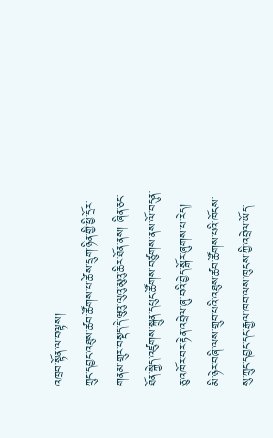འཁྲབ་སྟོན་ལ་བལྟས།
ཀྲུང་དབྱང་འཐུས་ཚབ་ཚོགས་པ་ཚེས་དྲུག་ཉིན་གྱི་ཕྱི་དྲོར་གནམ་གྲུར་བསྡད་དེ་ཝུའུ་ལུའུ་མུའུ་ཆིར་ཐོན་ནས། ཞིན་ཅང་ཐོན་སྐྱེད་འཛུགས་སྐྲུན་དཔུང་ཚོགས་བཙུགས་ནས་ལོ་བདུན་ཅུ་འཁོར་བར་རྟེན་འབྲེལ་ཞུ་བའི་བྱེད་སྒོར་ཞུགས་པ་རེད། མི་ཉེར་བཞི་ལས་གྲུབ་པའི་འཐུས་ཚབ་ཚོགས་པའི་ཁོངས་སུ་ཀྲུང་དབྱང་དང་རྒྱལ་ཁབ་ལས་ཁུངས་ཀྱི་འབྲེལ་ཡོད་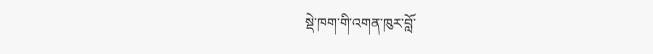སྡེ་ཁག་གི་འགན་ཁུར་བློ་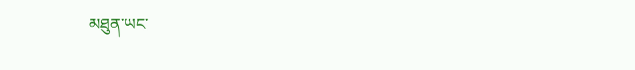མཐུན་ཡང་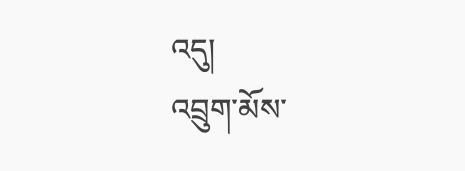འདུ།
འབྲུག་མོས་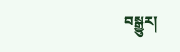བསྒྱུར།